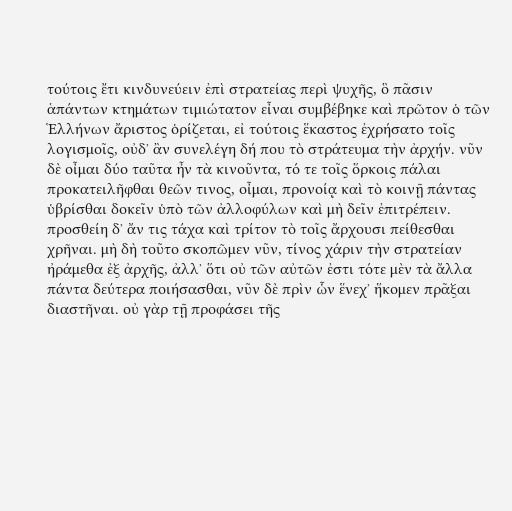τούτοις ἔτι κινδυνεύειν ἐπὶ στρατείας περὶ ψυχῆς, ὃ πᾶσιν ἁπάντων κτημάτων τιμιώτατον εἶναι συμβέβηκε καὶ πρῶτον ὁ τῶν Ἑλλήνων ἄριστος ὁρίζεται, εἰ τούτοις ἕκαστος ἐχρήσατο τοῖς λογισμοῖς, οὐδʼ ἂν συνελέγη δή που τὸ στράτευμα τὴν ἀρχήν. νῦν δὲ οἶμαι δύο ταῦτα ἦν τὰ κινοῦντα, τό τε τοῖς ὅρκοις πάλαι προκατειλῆφθαι θεῶν τινος, οἶμαι, προνοίᾳ καὶ τὸ κοινῇ πάντας ὑβρίσθαι δοκεῖν ὑπὸ τῶν ἀλλοφύλων καὶ μὴ δεῖν ἐπιτρέπειν. προσθείη δʼ ἄν τις τάχα καὶ τρίτον τὸ τοῖς ἄρχουσι πείθεσθαι χρῆναι. μὴ δὴ τοῦτο σκοπῶμεν νῦν, τίνος χάριν τὴν στρατείαν ἠράμεθα ἐξ ἀρχῆς, ἀλλʼ ὅτι οὐ τῶν αὐτῶν ἐστι τότε μὲν τὰ ἄλλα πάντα δεύτερα ποιήσασθαι, νῦν δὲ πρὶν ὧν ἕνεχʼ ἥκομεν πρᾶξαι διαστῆναι. οὐ γὰρ τῇ προφάσει τῆς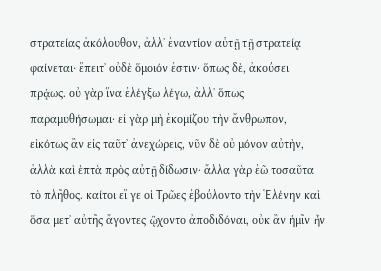στρατείας ἀκόλουθον, ἀλλʼ ἐναντίον αὐτῇ τῇ στρατείᾳ φαίνεται· ἔπειτʼ οὐδὲ ὅμοιόν ἐστιν· ὅπως δὲ, ἀκούσει πρᾴως. οὐ γὰρ ἵνα ἐλέγξω λέγω, ἀλλʼ ὅπως παραμυθήσωμαι· εἰ γὰρ μὴ ἐκομίζου τὴν ἄνθρωπον, εἰκότως ἂν εἰς ταῦτʼ ἀνεχώρεις, νῦν δὲ οὐ μόνον αὐτὴν, ἀλλὰ καὶ ἑπτὰ πρὸς αὐτῇ δίδωσιν· ἄλλα γὰρ ἐῶ τοσαῦτα τὸ πλῆθος. καίτοι εἴ γε οἱ Τρῶες ἐβούλοντο τὴν Ἑλένην καὶ ὅσα μετʼ αὐτῆς ἄγοντες ᾤχοντο ἀποδιδόναι, οὐκ ἂν ἡμῖν ἦν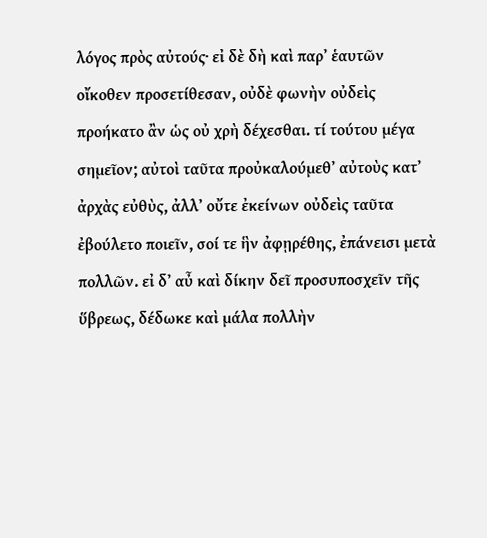λόγος πρὸς αὐτούς· εἰ δὲ δὴ καὶ παρʼ ἑαυτῶν οἴκοθεν προσετίθεσαν, οὐδὲ φωνὴν οὐδεὶς προήκατο ἂν ὡς οὐ χρὴ δέχεσθαι. τί τούτου μέγα σημεῖον; αὐτοὶ ταῦτα προὐκαλούμεθʼ αὐτοὺς κατʼ ἀρχὰς εὐθὺς, ἀλλʼ οὔτε ἐκείνων οὐδεὶς ταῦτα ἐβούλετο ποιεῖν, σοί τε ἣν ἀφῃρέθης, ἐπάνεισι μετὰ πολλῶν. εἰ δʼ αὖ καὶ δίκην δεῖ προσυποσχεῖν τῆς ὕβρεως, δέδωκε καὶ μάλα πολλὴν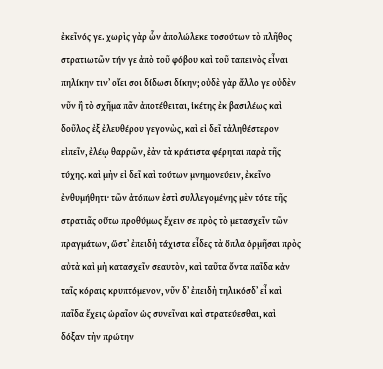ἐκεῖνός γε. χωρὶς γὰρ ὧν ἀπολώλεκε τοσούτων τὸ πλῆθος στρατιωτῶν τήν γε ἀπὸ τοῦ φόβου καὶ τοῦ ταπεινὸς εἶναι πηλίκην τινʼ οἴει σοι δίδωσι δίκην; οὐδὲ γὰρ ἄλλο γε οὐδὲν νῦν ἢ τὸ σχῆμα πᾶν ἀποτέθειται, ἱκέτης ἐκ βασιλέως καὶ δοῦλος ἐξ ἐλευθέρου γεγονὼς, καὶ εἰ δεῖ τἀληθέστερον εἰπεῖν, ἐλέῳ θαρρῶν, ἐὰν τὰ κράτιστα φέρηται παρὰ τῆς τύχης. καὶ μὴν εἰ δεῖ καὶ τούτων μνημονεύειν, ἐκεῖνο ἐνθυμήθητι· τῶν ἀτόπων ἐστὶ συλλεγομένης μὲν τότε τῆς στρατιᾶς οὕτω προθύμως ἔχειν σε πρὸς τὸ μετασχεῖν τῶν πραγμάτων, ὥστʼ ἐπειδὴ τάχιστα εἶδες τὰ ὅπλα ὁρμῆσαι πρὸς αὐτὰ καὶ μὴ κατασχεῖν σεαυτὸν, καὶ ταῦτα ὄντα παῖδα κἀν ταῖς κόραις κρυπτόμενον, νῦν δʼ ἐπειδὴ τηλικόσδʼ εἶ καὶ παῖδα ἔχεις ὡραῖον ὡς συνεῖναι καὶ στρατεύεσθαι, καὶ δόξαν τὴν πρώτην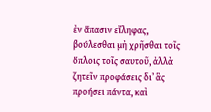ἐν ἅπασιν εἴληφας, βούλεσθαι μὴ χρῆσθαι τοῖς ὅπλοις τοῖς σαυτοῦ, ἀλλὰ ζητεῖν προφάσεις διʼ ἃς προήσει πάντα, καὶ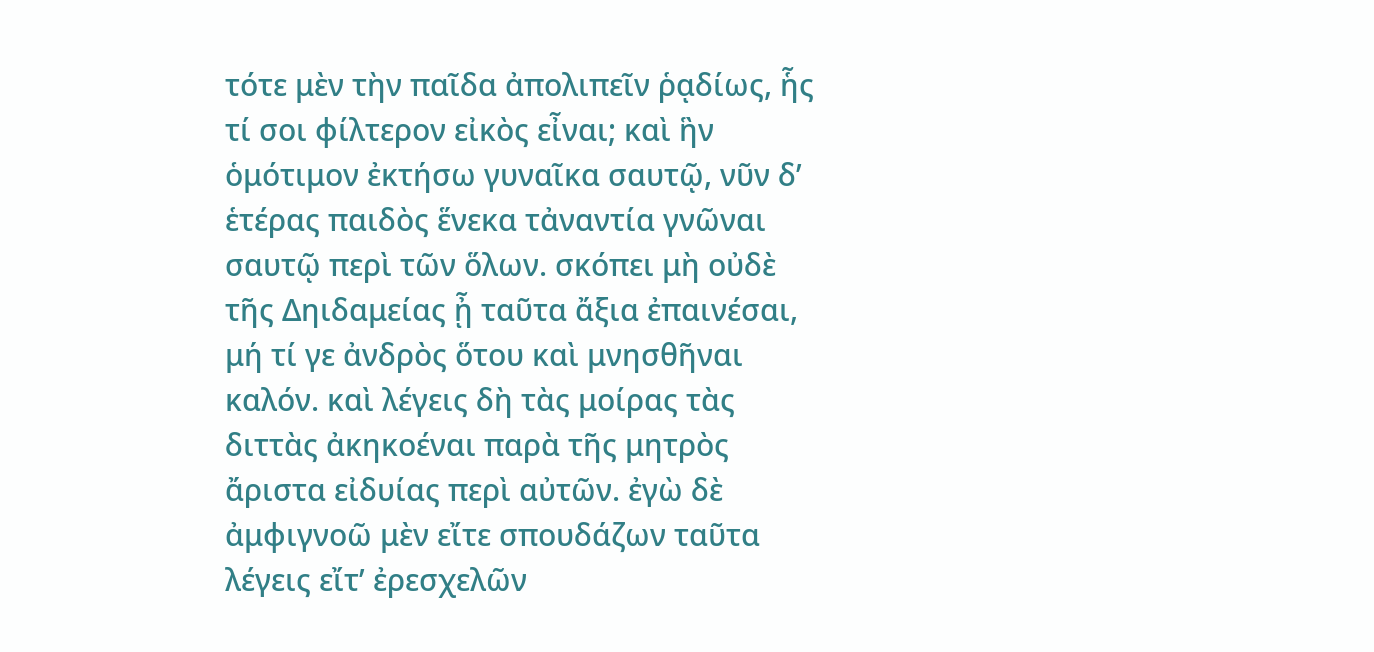τότε μὲν τὴν παῖδα ἀπολιπεῖν ῥᾳδίως, ἧς τί σοι φίλτερον εἰκὸς εἶναι; καὶ ἣν ὁμότιμον ἐκτήσω γυναῖκα σαυτῷ, νῦν δʼ ἑτέρας παιδὸς ἕνεκα τἀναντία γνῶναι σαυτῷ περὶ τῶν ὅλων. σκόπει μὴ οὐδὲ τῆς Δηιδαμείας ᾖ ταῦτα ἄξια ἐπαινέσαι, μή τί γε ἀνδρὸς ὅτου καὶ μνησθῆναι καλόν. καὶ λέγεις δὴ τὰς μοίρας τὰς διττὰς ἀκηκοέναι παρὰ τῆς μητρὸς ἄριστα εἰδυίας περὶ αὐτῶν. ἐγὼ δὲ ἀμφιγνοῶ μὲν εἴτε σπουδάζων ταῦτα λέγεις εἴτʼ ἐρεσχελῶν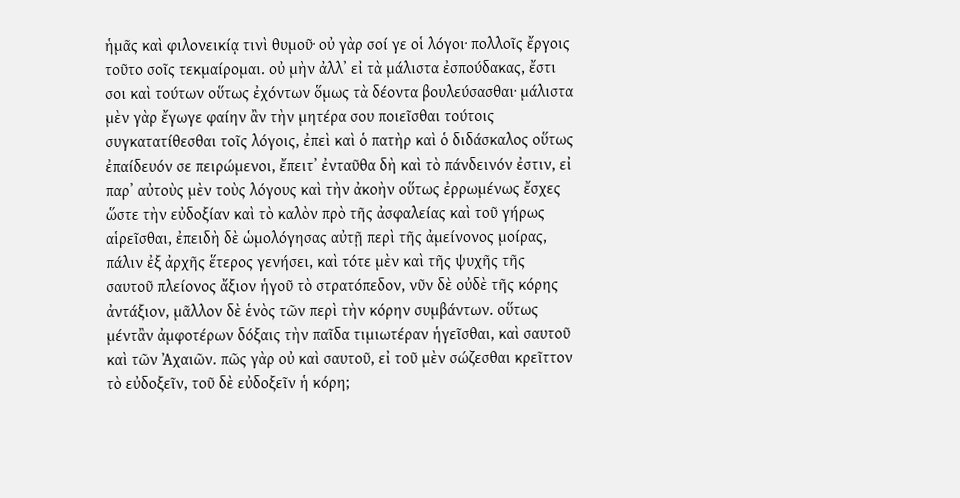ἡμᾶς καὶ φιλονεικίᾳ τινὶ θυμοῦ· οὐ γὰρ σοί γε οἱ λόγοι· πολλοῖς ἔργοις τοῦτο σοῖς τεκμαίρομαι. οὐ μὴν ἀλλʼ εἰ τὰ μάλιστα ἐσπούδακας, ἔστι σοι καὶ τούτων οὕτως ἐχόντων ὅμως τὰ δέοντα βουλεύσασθαι· μάλιστα μὲν γὰρ ἔγωγε φαίην ἂν τὴν μητέρα σου ποιεῖσθαι τούτοις συγκατατίθεσθαι τοῖς λόγοις, ἐπεὶ καὶ ὁ πατὴρ καὶ ὁ διδάσκαλος οὕτως ἐπαίδευόν σε πειρώμενοι, ἔπειτʼ ἐνταῦθα δὴ καὶ τὸ πάνδεινόν ἐστιν, εἰ παρʼ αὐτοὺς μὲν τοὺς λόγους καὶ τὴν ἀκοὴν οὕτως ἐρρωμένως ἔσχες ὥστε τὴν εὐδοξίαν καὶ τὸ καλὸν πρὸ τῆς ἀσφαλείας καὶ τοῦ γήρως αἱρεῖσθαι, ἐπειδὴ δὲ ὡμολόγησας αὐτῇ περὶ τῆς ἀμείνονος μοίρας, πάλιν ἐξ ἀρχῆς ἕτερος γενήσει, καὶ τότε μὲν καὶ τῆς ψυχῆς τῆς σαυτοῦ πλείονος ἄξιον ἡγοῦ τὸ στρατόπεδον, νῦν δὲ οὐδὲ τῆς κόρης ἀντάξιον, μᾶλλον δὲ ἑνὸς τῶν περὶ τὴν κόρην συμβάντων. οὕτως μέντἂν ἀμφοτέρων δόξαις τὴν παῖδα τιμιωτέραν ἡγεῖσθαι, καὶ σαυτοῦ καὶ τῶν Ἀχαιῶν. πῶς γὰρ οὐ καὶ σαυτοῦ, εἰ τοῦ μὲν σώζεσθαι κρεῖττον τὸ εὐδοξεῖν, τοῦ δὲ εὐδοξεῖν ἡ κόρη;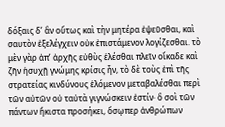δόξαις δʼ ἂν οὕτως καὶ τὴν μητέρα ἐψεῦσθαι, καὶ σαυτὸν ἐξελέγχειν οὐκ ἐπιστάμενον λογίζεσθαι. τὸ μὲν γὰρ ἀπʼ ἀρχῆς εὐθὺς ἑλέσθαι πλεῖν οἴκαδε καὶ ζῆν ἡσυχῇ γνώμης κρίσις ἦν, τὸ δὲ τοὺς ἐπὶ τῆς στρατείας κινδύνους ἑλόμενον μεταβαλέσθαι περὶ τῶν αὐτῶν οὐ ταὐτὰ γιγνώσκειν ἐστίν· ὃ σοὶ τῶν πάντων ἥκιστα προσήκει, ὅσῳπερ ἀνθρώπων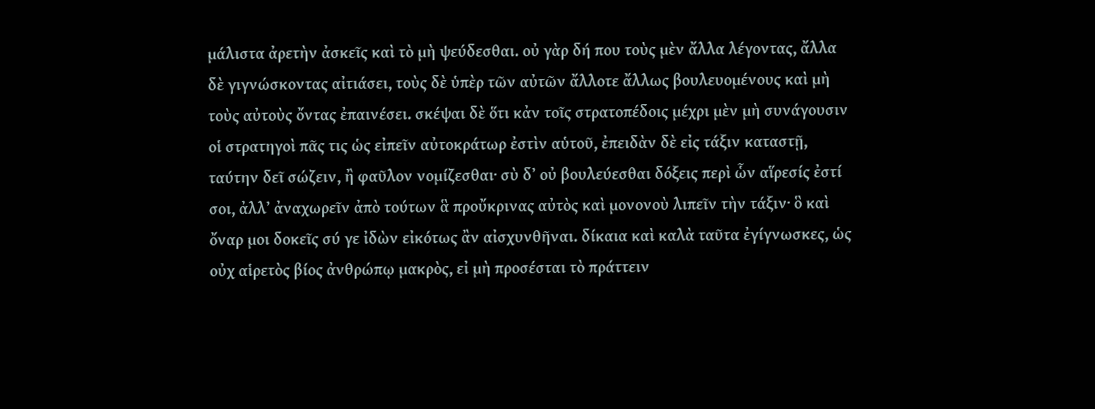μάλιστα ἀρετὴν ἀσκεῖς καὶ τὸ μὴ ψεύδεσθαι. οὐ γὰρ δή που τοὺς μὲν ἄλλα λέγοντας, ἄλλα δὲ γιγνώσκοντας αἰτιάσει, τοὺς δὲ ὑπὲρ τῶν αὐτῶν ἄλλοτε ἄλλως βουλευομένους καὶ μὴ τοὺς αὐτοὺς ὄντας ἐπαινέσει. σκέψαι δὲ ὅτι κἀν τοῖς στρατοπέδοις μέχρι μὲν μὴ συνάγουσιν οἱ στρατηγοὶ πᾶς τις ὡς εἰπεῖν αὐτοκράτωρ ἐστὶν αὑτοῦ, ἐπειδὰν δὲ εἰς τάξιν καταστῇ, ταύτην δεῖ σώζειν, ἢ φαῦλον νομίζεσθαι· σὺ δʼ οὐ βουλεύεσθαι δόξεις περὶ ὧν αἵρεσίς ἐστί σοι, ἀλλʼ ἀναχωρεῖν ἀπὸ τούτων ἃ προὔκρινας αὐτὸς καὶ μονονοὺ λιπεῖν τὴν τάξιν· ὃ καὶ ὄναρ μοι δοκεῖς σύ γε ἰδὼν εἰκότως ἂν αἰσχυνθῆναι. δίκαια καὶ καλὰ ταῦτα ἐγίγνωσκες, ὡς οὐχ αἱρετὸς βίος ἀνθρώπῳ μακρὸς, εἰ μὴ προσέσται τὸ πράττειν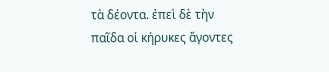τὰ δέοντα. ἐπεὶ δὲ τὴν παῖδα οἱ κήρυκες ἄγοντες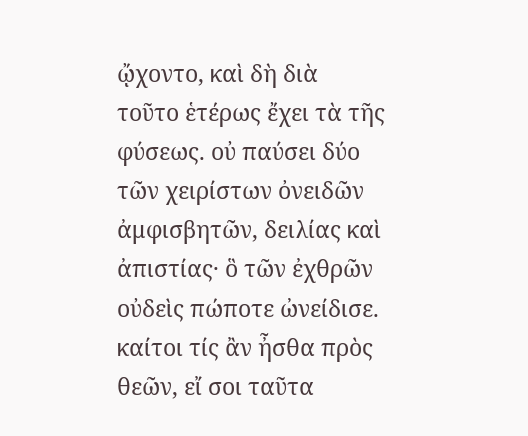ᾤχοντο, καὶ δὴ διὰ τοῦτο ἑτέρως ἔχει τὰ τῆς φύσεως. οὐ παύσει δύο τῶν χειρίστων ὀνειδῶν ἀμφισβητῶν, δειλίας καὶ ἀπιστίας· ὃ τῶν ἐχθρῶν οὐδεὶς πώποτε ὠνείδισε. καίτοι τίς ἂν ἦσθα πρὸς θεῶν, εἴ σοι ταῦτα